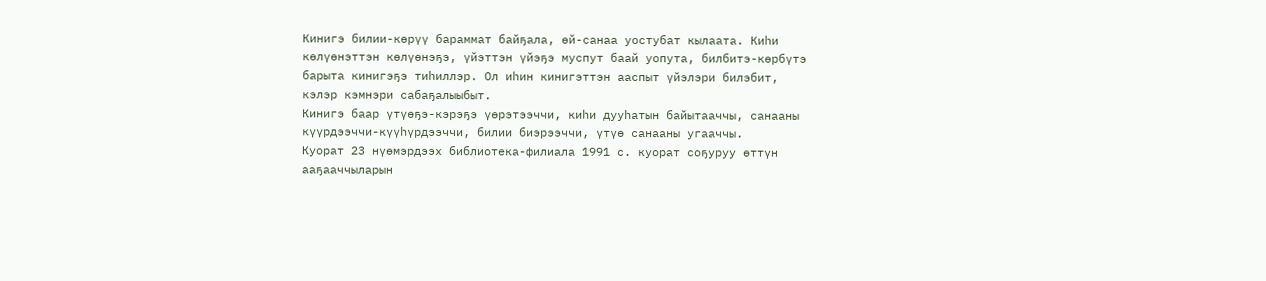Кинигэ билии-көрүү бараммат байҕала, өй-санаа уостубат кылаата. Киһи көлүөнэттэн көлүөнэҕэ, үйэттэн үйэҕэ муспут баай уопута, билбитэ-көрбүтэ барыта кинигэҕэ тиһиллэр. Ол иһин кинигэттэн ааспыт үйэлэри билэбит, кэлэр кэмнэри сабаҕалыыбыт.
Кинигэ баар үтүөҕэ-кэрэҕэ үөрэтээччи, киһи дууһатын байытааччы, санааны күүрдээччи-күүһүрдээччи, билии биэрээччи, үтүө санааны угааччы.
Куорат 23 нүөмэрдээх библиотека-филиала 1991 с. куорат соҕуруу өттүн ааҕааччыларын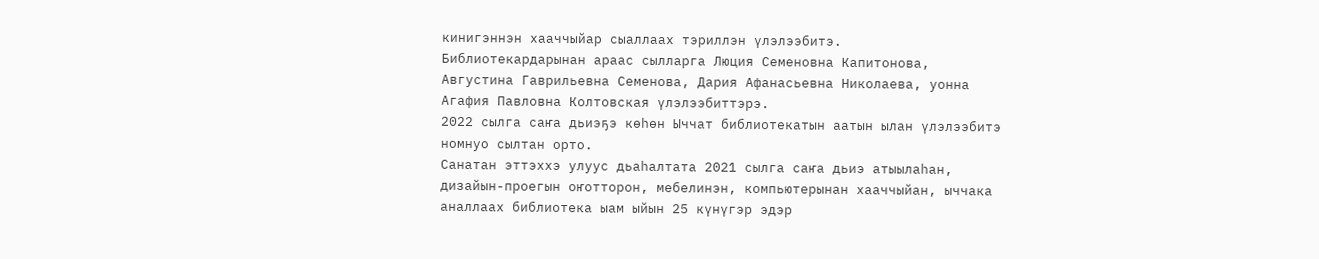кинигэннэн хааччыйар сыаллаах тэриллэн үлэлээбитэ.
Библиотекардарынан араас сылларга Люция Семеновна Капитонова, Августина Гаврильевна Семенова, Дария Афанасьевна Николаева, уонна Агафия Павловна Колтовская үлэлээбиттэрэ.
2022 сылга саҥа дьиэҕэ көһөн Ыччат библиотекатын аатын ылан үлэлээбитэ номнуо сылтан орто.
Санатан эттэххэ улуус дьаһалтата 2021 сылга саҥа дьиэ атыылаһан, дизайын-проегын оҥотторон, мебелинэн, компьютерынан хааччыйан, ыччака аналлаах библиотека ыам ыйын 25 күнүгэр эдэр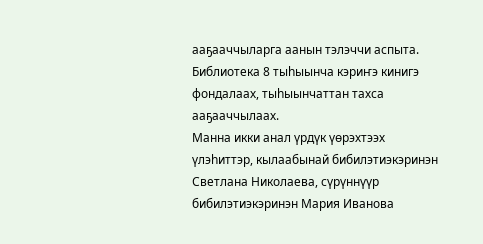ааҕааччыларга аанын тэлэччи аспыта.
Библиотека 8 тыһыынча кэриҥэ кинигэ фондалаах, тыһыынчаттан тахса ааҕааччылаах.
Манна икки анал үрдүк үөрэхтээх үлэһиттэр, кылаабынай бибилэтиэкэринэн Светлана Николаева, сүрүннүүр бибилэтиэкэринэн Мария Иванова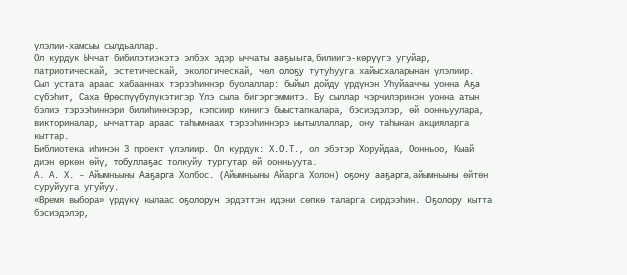үлэлии-хамсыы сылдьаллар.
Ол курдук Ыччат бибилэтиэкэтэ элбэх эдэр ыччаты ааҕыыга, билиигэ-көрүүгэ угуйар, патриотическай, эстетическай, экологическай, чөл олоҕу тутуһууга хайысхаларынан үлэлиир.
Сыл устата араас хабааннах тэрээһиннэр буолаллар: быйыл дойду үрдүнэн Уһуйааччы уонна Аҕа сүбэһит, Саха Өрөспүүбүлүкэтигэр Үлэ сыла бигэргэммитэ. Бу сыллар чэрчилэринэн уонна атын бэлиэ тэрээһиннэри билиһиннэрэр, кэпсиир кинигэ быыстапкалара, бэсиэдэлэр, өй оонньуулара, викториналар, ыччаттар араас таһымнаах тэрээһиннэрэ ыытыллаллар, ону таһынан акцияларга кыттар.
Библиотека иһинэн 3 проект үлэлиир. Ол курдук: Х.О.Т., ол эбэтэр Хоруйдаа, Оонньоо, Кыай диэн өркөн өйү, тобуллаҕас толкуйу тургутар өй оонньуута.
А. А. Х. – Айымньыны Ааҕарга Холбос. (Айымньыны Айарга Холон) оҕону ааҕарга, айымньыны өйтөн суруйууга угуйуу.
«Время выбора» үрдүкү кылаас оҕолорун эрдэттэн идэни сөпкө таларга сирдээһин. Оҕолору кытта бэсиэдэлэр,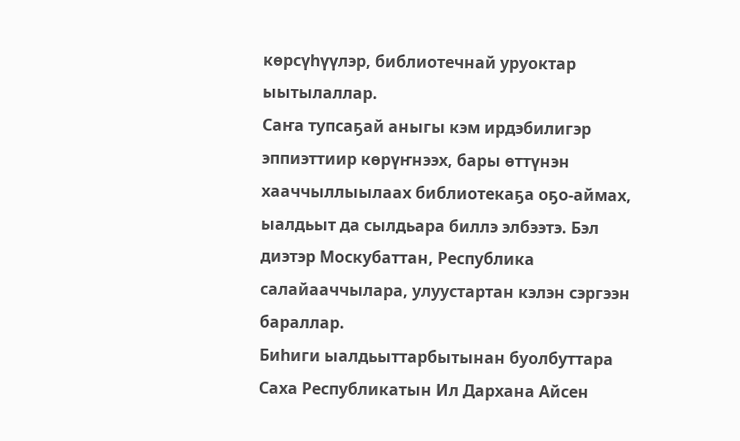көрсүһүүлэр, библиотечнай уруоктар ыытылаллар.
Саҥа тупсаҕай аныгы кэм ирдэбилигэр эппиэттиир көрүҥнээх, бары өттүнэн хааччыллыылаах библиотекаҕа оҕо-аймах, ыалдьыт да сылдьара биллэ элбээтэ. Бэл диэтэр Москубаттан, Республика салайааччылара, улуустартан кэлэн сэргээн бараллар.
Биһиги ыалдьыттарбытынан буолбуттара Саха Республикатын Ил Дархана Айсен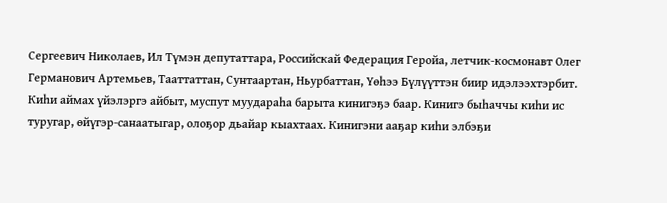Сергеевич Николаев, Ил Түмэн депутаттара, Российскай Федерация Геройа, летчик-космонавт Олег Германович Артемьев, Тааттаттан, Сунтаартан, Ньурбаттан, Үөһээ Бүлүүттэн биир идэлээхтэрбит.
Киһи аймах үйэлэргэ айбыт, муспут муудараһа барыта кинигэҕэ баар. Кинигэ быһаччы киһи ис туругар, өйүгэр-санаатыгар, олоҕор дьайар кыахтаах. Кинигэни ааҕар киһи элбэҕи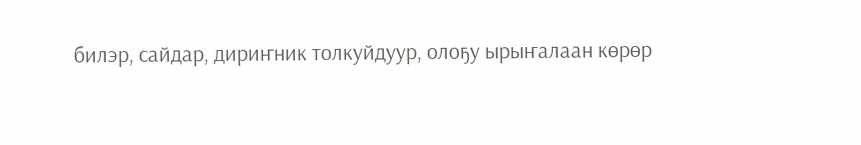билэр, сайдар, дириҥник толкуйдуур, олоҕу ырыҥалаан көрөр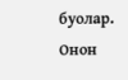буолар.
Онон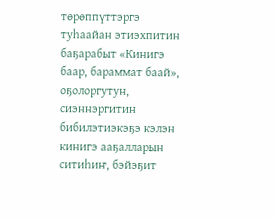төрөппүттэргэ туһаайан этиэхпитин баҕарабыт «Кинигэ баар, бараммат баай», оҕолоргутун, сиэннэргитин бибилэтиэкэҕэ кэлэн кинигэ ааҕалларын ситиһиҥ, бэйэҕит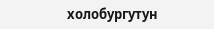холобургутун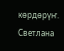көрдөрүҥ.
Светлана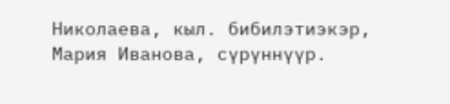Николаева, кыл. бибилэтиэкэр,
Мария Иванова, сүрүннүүр.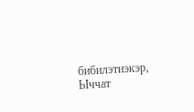бибилэтиэкэр, Ыччат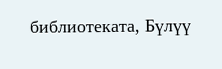библиотеката, Бүлүү